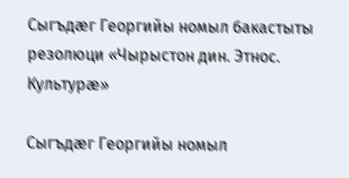Сыгъдæг Георгийы номыл бакастыты резолюци «Чырыстон дин. Этнос. Культурæ»

Сыгъдæг Георгийы номыл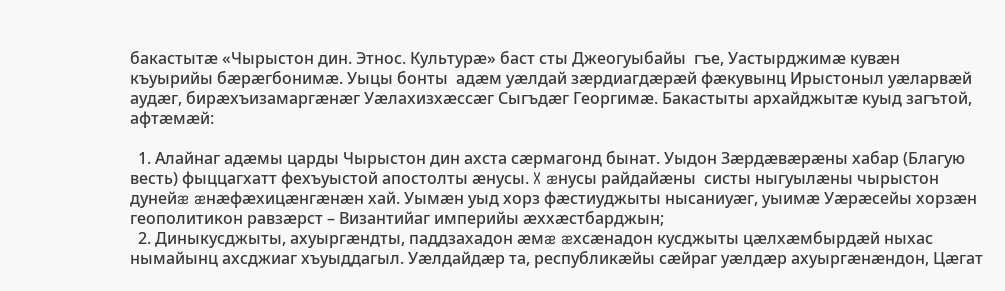бакастытæ «Чырыстон дин. Этнос. Культурæ» баст сты Джеогуыбайы  гъе, Уастырджимæ кувæн къуырийы бæрæгбонимæ. Уыцы бонты  адæм уæлдай зæрдиагдæрæй фæкувынц Ирыстоныл уæларвæй аудæг, бирæхъизамаргæнæг Уæлахизхæссæг Сыгъдæг Георгимæ. Бакастыты архайджытæ куыд загътой, афтæмæй:

  1. Алайнаг адæмы царды Чырыстон дин ахста сæрмагонд бынат. Уыдон Зæрдæвæрæны хабар (Благую весть) фыццагхатт фехъуыстой апостолты æнусы. X æнусы райдайæны  систы ныгуылæны чырыстон дунейæ æнæфæхицæнгæнæн хай. Уымæн уыд хорз фæстиуджыты нысаниуæг, уыимæ Уæрæсейы хорзæн геополитикон равзæрст – Византийаг империйы æххæстбарджын;
  2. Диныкусджыты, ахуыргæндты, паддзахадон æмæ æхсæнадон кусджыты цæлхæмбырдæй ныхас  нымайынц ахсджиаг хъуыддагыл. Уæлдайдæр та, республикæйы сæйраг уæлдæр ахуыргæнæндон, Цæгат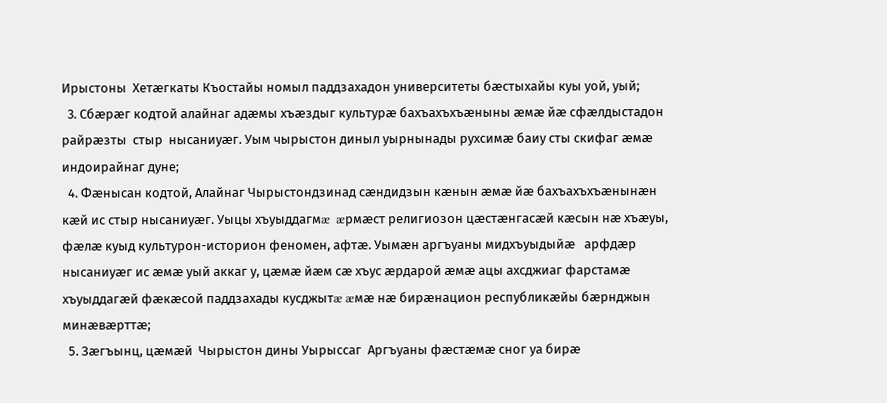Ирыстоны  Хетæгкаты Къостайы номыл паддзахадон университеты бæстыхайы куы уой, уый;
  3. Сбæрæг кодтой алайнаг адæмы хъæздыг культурæ бахъахъхъæныны æмæ йæ сфæлдыстадон райрæзты  стыр  нысаниуæг. Уым чырыстон диныл уырнынады рухсимæ баиу сты скифаг æмæ индоирайнаг дуне;
  4. Фæнысан кодтой, Алайнаг Чырыстондзинад сæндидзын кæнын æмæ йæ бахъахъхъæнынæн  кæй ис стыр нысаниуæг. Уыцы хъуыддагмæ  æрмæст религиозон цæстæнгасæй кæсын нæ хъæуы, фæлæ куыд культурон-историон феномен, афтæ. Уымæн аргъуаны мидхъуыдыйæ   арфдæр нысаниуæг ис æмæ уый аккаг у, цæмæ йæм сæ хъус æрдарой æмæ ацы ахсджиаг фарстамæ хъуыддагæй фæкæсой паддзахады кусджытæ æмæ нæ бирæнацион республикæйы бæрнджын минæвæрттæ;
  5. Зæгъынц, цæмæй  Чырыстон дины Уырыссаг  Аргъуаны фæстæмæ сног уа бирæ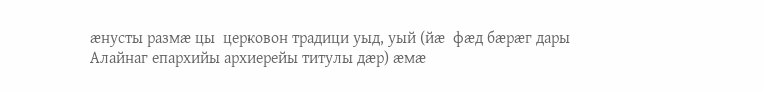æнусты размæ цы  церковон традици уыд, уый (йæ  фæд бæрæг дары Алайнаг епархийы архиерейы титулы дæр) æмæ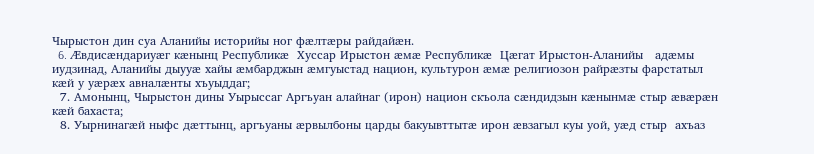Чырыстон дин суа Аланийы историйы ног фæлтæры райдайæн.
  6. Æвдисæндариуæг кæнынц Республикæ  Хуссар Ирыстон æмæ Республикæ  Цæгат Ирыстон-Аланийы   адæмы иудзинад, Аланийы дыууæ хайы æмбарджын æмгуыстад национ, культурон æмæ религиозон райрæзты фарстатыл кæй у уæрæх авналæнты хъуыддаг;
  7. Амонынц, Чырыстон дины Уырыссаг Аргъуан алайнаг (ирон) национ скъола сæндидзын кæнынмæ стыр æвæрæн кæй бахаста;
  8. Уырнинагæй ныфс дæттынц, аргъуаны æрвылбоны царды бакуывттытæ ирон æвзагыл куы уой, уæд стыр  ахъаз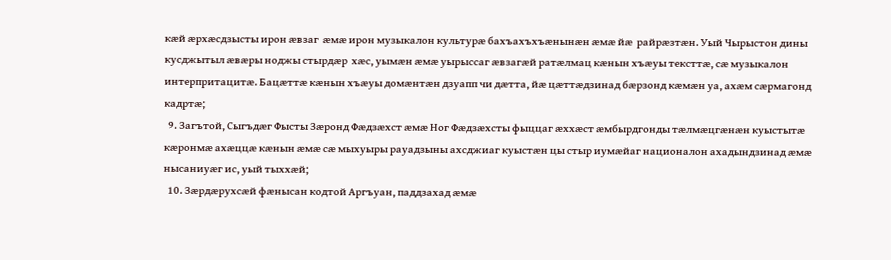кæй æрхæсдзысты ирон æвзаг  æмæ ирон музыкалон культурæ бахъахъхъæнынæн æмæ йæ  райрæзтæн. Уый Чырыстон дины кусджытыл æвæры ноджы стырдæр  хæс, уымæн æмæ уырыссаг æвзагæй ратæлмац кæнын хъæуы тексттæ, сæ музыкалон интерпритацитæ. Бацæттæ кæнын хъæуы домæнтæн дзуапп чи дæтта, йæ цæттæдзинад бæрзонд кæмæн уа, ахæм сæрмагонд кадртæ;
  9. Загътой, Сыгъдæг Фысты Зæронд Фæдзæхст æмæ Ног Фæдзæхсты фыццаг æххæст æмбырдгонды тæлмæцгæнæн куыстытæ кæронмæ ахæццæ кæнын æмæ сæ мыхуыры рауадзыны ахсджиаг куыстæн цы стыр иумæйаг националон ахадындзинад æмæ нысаниуæг ис, уый тыххæй;
  10. Зæрдæрухсæй фæнысан кодтой Аргъуан, паддзахад æмæ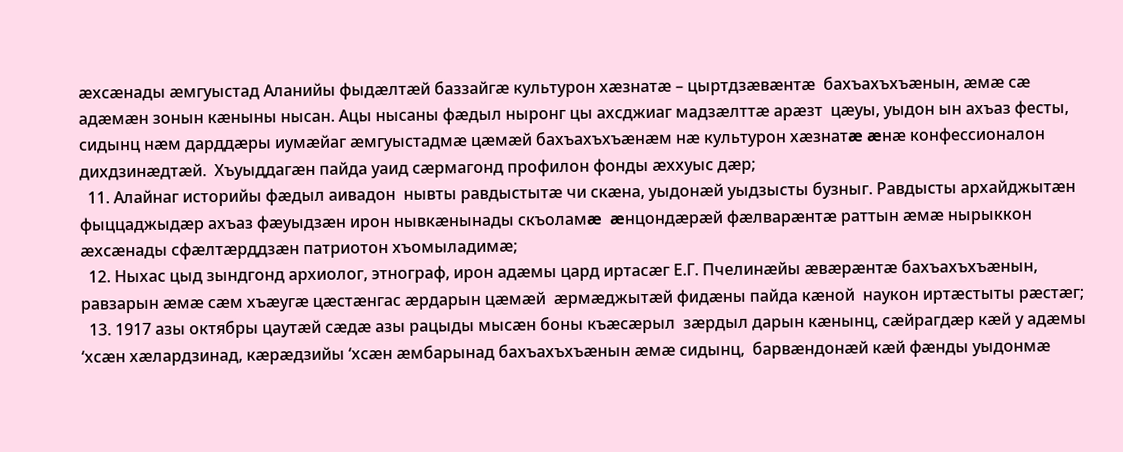æхсæнады æмгуыстад Аланийы фыдæлтæй баззайгæ культурон хæзнатæ – цыртдзæвæнтæ  бахъахъхъæнын, æмæ сæ адæмæн зонын кæныны нысан. Ацы нысаны фæдыл ныронг цы ахсджиаг мадзæлттæ арæзт  цæуы, уыдон ын ахъаз фесты, сидынц нæм дарддæры иумæйаг æмгуыстадмæ цæмæй бахъахъхъæнæм нæ культурон хæзнатæ æнæ конфессионалон дихдзинæдтæй.  Хъуыддагæн пайда уаид сæрмагонд профилон фонды æххуыс дæр;
  11. Алайнаг историйы фæдыл аивадон  нывты равдыстытæ чи скæна, уыдонæй уыдзысты бузныг. Равдысты архайджытæн  фыццаджыдæр ахъаз фæуыдзæн ирон нывкæнынады скъоламæ  æнцондæрæй фæлварæнтæ раттын æмæ нырыккон æхсæнады сфæлтæрддзæн патриотон хъомыладимæ;
  12. Ныхас цыд зындгонд архиолог, этнограф, ирон адæмы цард иртасæг Е.Г. Пчелинæйы æвæрæнтæ бахъахъхъæнын, равзарын æмæ сæм хъæугæ цæстæнгас æрдарын цæмæй  æрмæджытæй фидæны пайда кæной  наукон иртæстыты рæстæг;
  13. 1917 азы октябры цаутæй сæдæ азы рацыды мысæн боны къæсæрыл  зæрдыл дарын кæнынц, сæйрагдæр кæй у адæмы ‘хсæн хæлардзинад, кæрæдзийы ‘хсæн æмбарынад бахъахъхъæнын æмæ сидынц,  барвæндонæй кæй фæнды уыдонмæ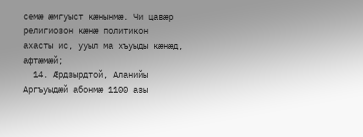семæ æмгуыст кæнынмæ. Чи цавæр религиозон кæнæ политикон  ахасты ис, ууыл ма хъуыды кæнæд, афтæмæй;
  14. Æрдзырдтой, Аланийы Аргъуыдæй абонмæ 1100 азы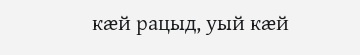кæй рацыд, уый кæй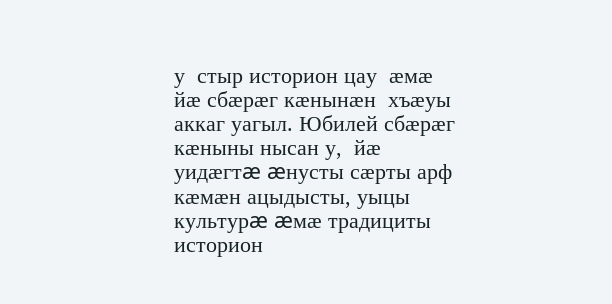у  стыр историон цау  æмæ йæ сбæрæг кæнынæн  хъæуы аккаг уагыл. Юбилей сбæрæг кæныны нысан у,  йæ уидæгтæ æнусты сæрты арф кæмæн ацыдысты, уыцы культурæ æмæ традициты историон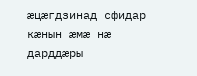æцæгдзинад сфидар кæнын æмæ нæ дарддæры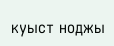куыст ноджы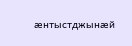æнтыстджынæй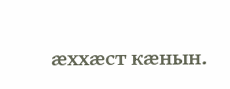æххæст кæнын.